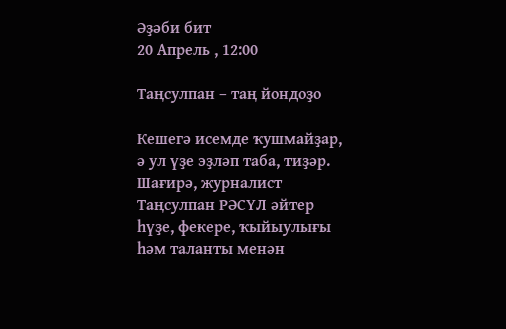Әҙәби бит
20 Апрель , 12:00

Таңсулпан – таң йондоҙо

Кешегә исемде ҡушмайҙар, ә ул үҙе эҙләп таба, тиҙәр. Шағирә, журналист Таңсулпан РӘСҮЛ әйтер һүҙе, фекере, ҡыйыулығы һәм таланты менән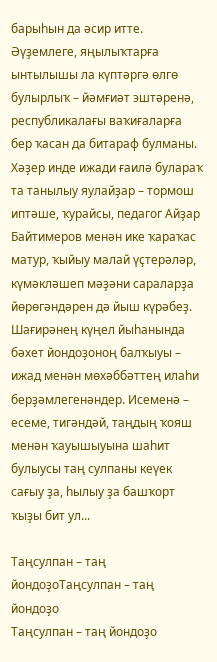барыһын да әсир итте. Әүҙемлеге, яңылыҡтарға ынтылышы ла күптәргә өлгө булырлыҡ – йәмғиәт эштәренә, республикалағы ваҡиғаларға бер ҡасан да битараф булманы. Хәҙер инде ижади ғаилә булараҡ та танылыу яулайҙар – тормош иптәше, ҡурайсы, педагог Айҙар Байтимеров менән ике ҡараҡас матур, ҡыйыу малай үҫтерәләр, күмәкләшеп мәҙәни сараларҙа йөрөгәндәрен дә йыш күрәбеҙ. Шағирәнең күңел йыһанында бәхет йондоҙоноң балҡыуы – ижад менән мөхәббәттең илаһи берҙәмлегенәндер. Исеменә – есеме, тигәндәй, таңдың ҡояш менән ҡауышыуына шаһит булыусы таң сулпаны кеүек сағыу ҙа, һылыу ҙа башҡорт ҡыҙы бит ул...

Таңсулпан – таң йондоҙоТаңсулпан – таң йондоҙо
Таңсулпан – таң йондоҙо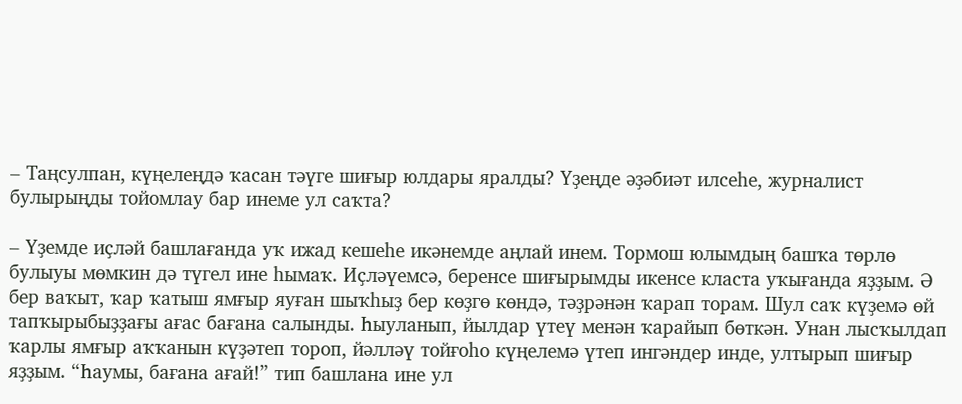– Таңсулпан, күңелеңдә ҡасан тәүге шиғыр юлдары яралды? Үҙеңде әҙәбиәт илсеһе, журналист булырыңды тойомлау бар инеме ул саҡта?

– Үҙемде иҫләй башлағанда уҡ ижад кешеһе икәнемде аңлай инем. Тормош юлымдың башҡа төрлө булыуы мөмкин дә түгел ине һымаҡ. Иҫләүемсә, беренсе шиғырымды икенсе класта уҡығанда яҙҙым. Ә бер ваҡыт, ҡар ҡатыш ямғыр яуған шыҡһыҙ бер көҙгө көндә, тәҙрәнән ҡарап торам. Шул саҡ күҙемә өй тапҡырыбыҙҙағы ағас бағана салынды. Һыуланып, йылдар үтеү менән ҡарайып бөткән. Унан лысҡылдап ҡарлы ямғыр аҡҡанын күҙәтеп тороп, йәлләү тойғоһо күңелемә үтеп ингәндер инде, ултырып шиғыр яҙҙым. “Һаумы, бағана ағай!” тип башлана ине ул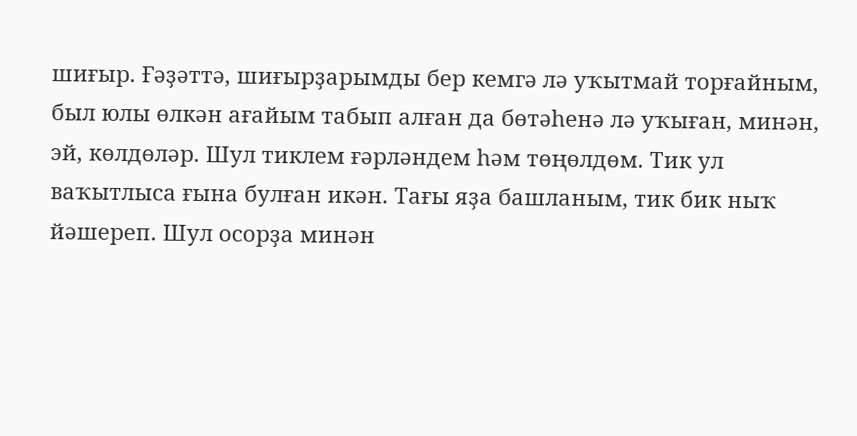шиғыр. Ғәҙәттә, шиғырҙарымды бер кемгә лә уҡытмай торғайным, был юлы өлкән ағайым табып алған да бөтәһенә лә уҡыған, минән, эй, көлдөләр. Шул тиклем ғәрләндем һәм төңөлдөм. Тик ул ваҡытлыса ғына булған икән. Тағы яҙа башланым, тик бик ныҡ йәшереп. Шул осорҙа минән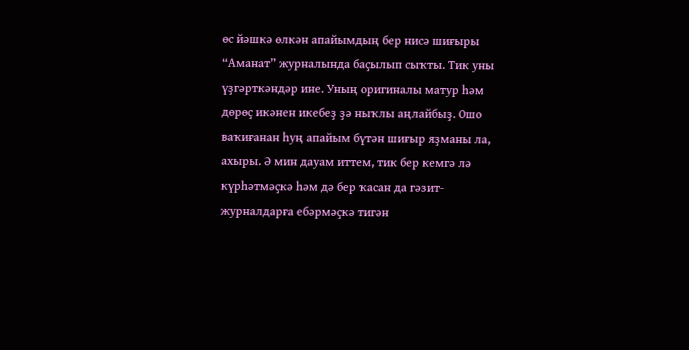өс йәшкә өлкән апайымдың бер нисә шиғыры “Аманат” журналында баҫылып сыҡты. Тик уны үҙгәрткәндәр ине. Уның оригиналы матур һәм дөрөҫ икәнен икебеҙ ҙә ныҡлы аңлайбыҙ. Ошо ваҡиғанан һуң апайым бүтән шиғыр яҙманы ла, ахыры. Ә мин дауам иттем, тик бер кемгә лә күрһәтмәҫкә һәм дә бер ҡасан да гәзит-журналдарға ебәрмәҫкә тигән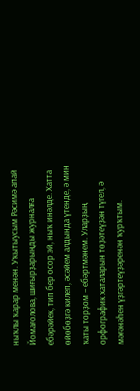ныҡлы ҡарар менән. Уҡытыусым Рәсимә апай Йомағолова, шиғырҙарыңды журналға ебәрәйек, тип бер осор эй, ныҡ инәлде. Хатта өйөбөҙгә килеп, әсәйем алдында үтенде, ә мин ҡаты торҙом – ебәртмәнем. Уларҙың орфографик хаталарын төҙәтеүҙән түгел, ә мәғәнәһен үҙгәртеүҙәренән ҡурҡтым.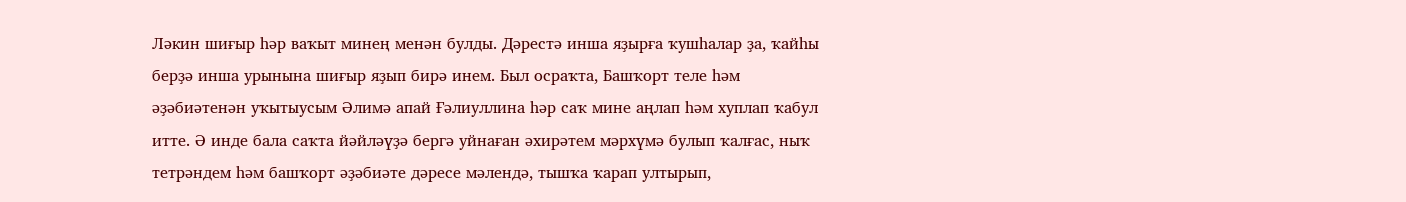Ләкин шиғыр һәр ваҡыт минең менән булды. Дәрестә инша яҙырға ҡушһалар ҙа, ҡайһы берҙә инша урынына шиғыр яҙып бирә инем. Был осраҡта, Башҡорт теле һәм әҙәбиәтенән уҡытыусым Әлимә апай Ғәлиуллина һәр саҡ мине аңлап һәм хуплап ҡабул итте. Ә инде бала саҡта йәйләүҙә бергә уйнаған әхирәтем мәрхүмә булып ҡалғас, ныҡ тетрәндем һәм башҡорт әҙәбиәте дәресе мәлендә, тышҡа ҡарап ултырып,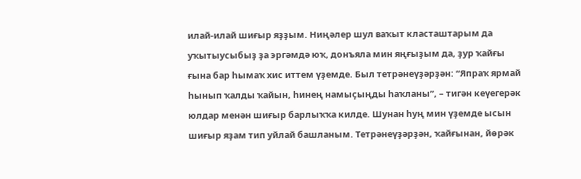илай-илай шиғыр яҙҙым. Ниңәлер шул ваҡыт класташтарым да уҡытыусыбыҙ ҙа эргәмдә юҡ, донъяла мин яңғыҙым да, ҙур ҡайғы ғына бар һымаҡ хис иттем үҙемде. Был тетрәнеүҙәрҙән: “Япраҡ ярмай һынып ҡалды ҡайын, һинең намыҫыңды һаҡланы”, – тигән кеүегерәк юлдар менән шиғыр барлыҡҡа килде. Шунан һуң мин үҙемде ысын шиғыр яҙам тип уйлай башланым. Тетрәнеүҙәрҙән, ҡайғынан, йөрәк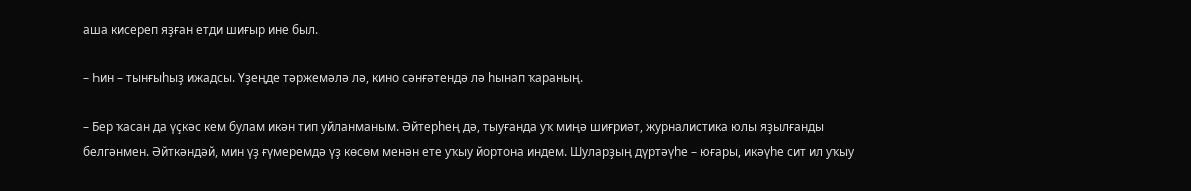аша кисереп яҙған етди шиғыр ине был.

– Һин – тынғыһыҙ ижадсы. Үҙеңде тәржемәлә лә, кино сәнғәтендә лә һынап ҡараның.

– Бер ҡасан да үҫкәс кем булам икән тип уйланманым. Әйтерһең дә, тыуғанда уҡ миңә шиғриәт, журналистика юлы яҙылғанды белгәнмен. Әйткәндәй, мин үҙ ғүмеремдә үҙ көсөм менән ете уҡыу йортона индем. Шуларҙың дүртәүһе – юғары, икәүһе сит ил уҡыу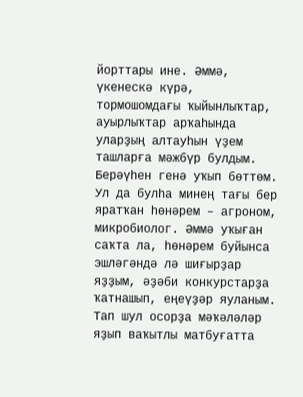йорттары ине. Әммә, үкенескә күрә, тормошомдағы ҡыйынлыҡтар, ауырлыҡтар арҡаһында уларҙың алтауһын үҙем ташларға мәжбүр булдым. Берәүһен генә уҡып бөттөм. Ул да булһа минең тағы бер яратҡан һөнәрем – агроном, микробиолог. Әммә уҡыған саҡта ла, һөнәрем буйынса эшләгәндә лә шиғырҙар яҙҙым, әҙәби конкурстарҙа ҡатнашып, еңеүҙәр яуланым. Тап шул осорҙа мәҡәләләр яҙып ваҡытлы матбуғатта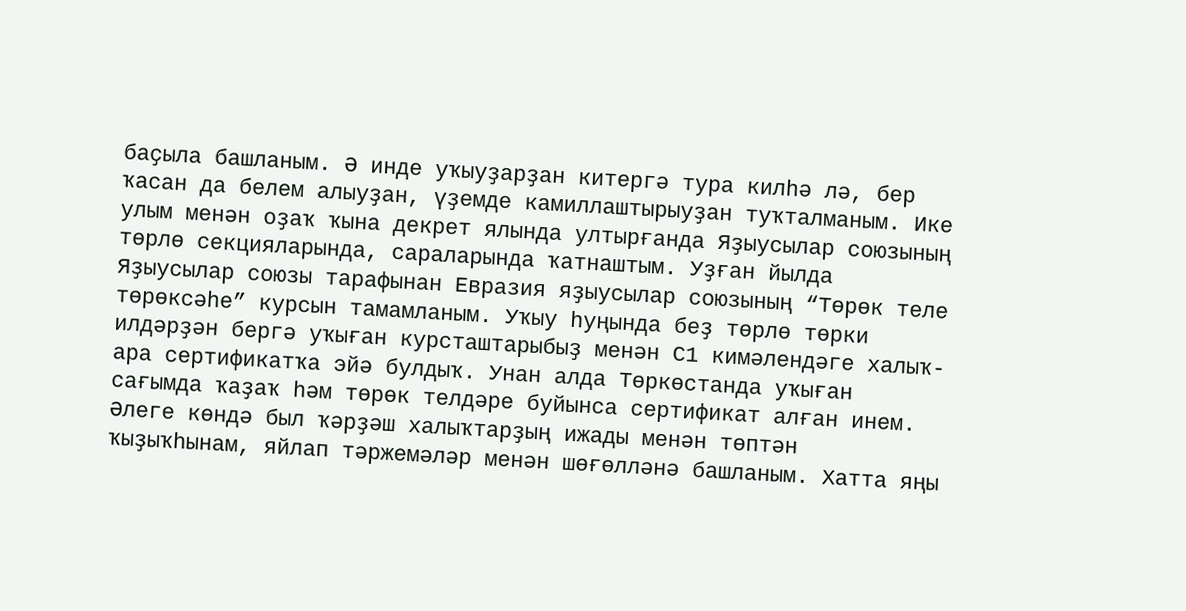баҫыла башланым. Ә инде уҡыуҙарҙан китергә тура килһә лә, бер ҡасан да белем алыуҙан, үҙемде камиллаштырыуҙан туҡталманым. Ике улым менән оҙаҡ ҡына декрет ялында ултырғанда Яҙыусылар союзының төрлө секцияларында, сараларында ҡатнаштым. Уҙған йылда Яҙыусылар союзы тарафынан Евразия яҙыусылар союзының “Төрөк теле төрөксәһе” курсын тамамланым. Уҡыу һуңында беҙ төрлө төрки илдәрҙән бергә уҡыған курсташтарыбыҙ менән С1 кимәлендәге халыҡ-ара сертификатҡа эйә булдыҡ. Унан алда Төркөстанда уҡыған сағымда ҡаҙаҡ һәм төрөк телдәре буйынса сертификат алған инем. Әлеге көндә был ҡәрҙәш халыҡтарҙың ижады менән төптән ҡыҙыҡһынам, яйлап тәржемәләр менән шөғөлләнә башланым. Хатта яңы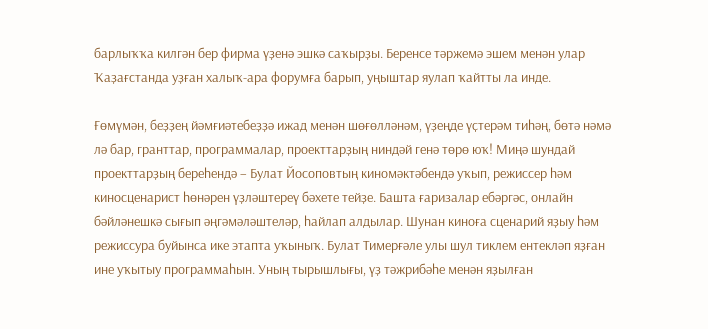барлыҡҡа килгән бер фирма үҙенә эшкә саҡырҙы. Беренсе тәржемә эшем менән улар Ҡаҙағстанда уҙған халыҡ-ара форумға барып, уңыштар яулап ҡайтты ла инде.

Ғөмүмән, беҙҙең йәмғиәтебеҙҙә ижад менән шөғөлләнәм, үҙеңде үҫтерәм тиһәң, бөтә нәмә лә бар, гранттар, программалар, проекттарҙың ниндәй генә төрө юҡ! Миңә шундай проекттарҙың береһендә – Булат Йосоповтың киномәктәбендә уҡып, режиссер һәм киносценарист һөнәрен үҙләштереү бәхете тейҙе. Башта ғаризалар ебәргәс, онлайн бәйләнешкә сығып әңгәмәләштеләр, һайлап алдылар. Шунан киноға сценарий яҙыу һәм режиссура буйынса ике этапта уҡыныҡ. Булат Тимерғәле улы шул тиклем ентекләп яҙған ине уҡытыу программаһын. Уның тырышлығы, үҙ тәжрибәһе менән яҙылған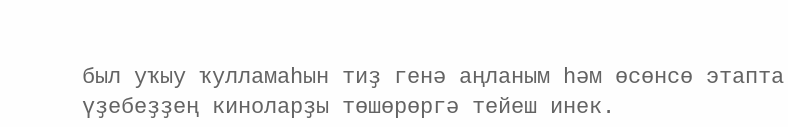был уҡыу ҡулламаһын тиҙ генә аңланым һәм өсөнсө этапта үҙебеҙҙең киноларҙы төшөрөргә тейеш инек.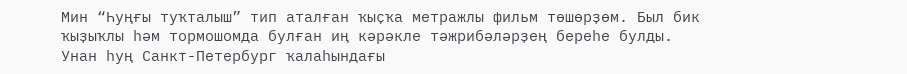Мин “Һуңғы туҡталыш” тип аталған ҡыҫҡа метражлы фильм төшөрҙөм. Был бик ҡыҙыҡлы һәм тормошомда булған иң кәрәкле тәжрибәләрҙең береһе булды. Унан һуң Санкт-Петербург ҡалаһындағы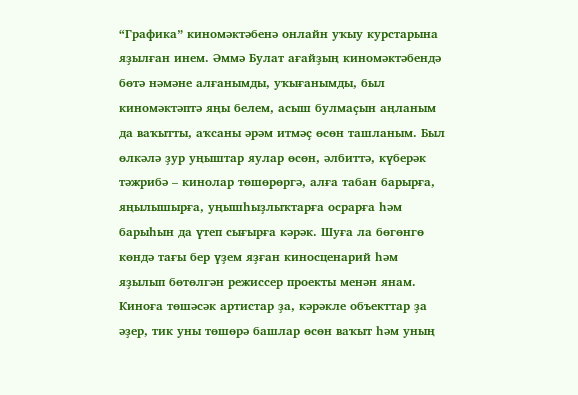“Графика” киномәктәбенә онлайн уҡыу курстарына яҙылған инем. Әммә Булат ағайҙың киномәктәбендә бөтә нәмәне алғанымды, уҡығанымды, был киномәктәптә яңы белем, асыш булмаҫын аңланым да ваҡытты, аҡсаны әрәм итмәҫ өсөн ташланым. Был өлкәлә ҙур уңыштар яулар өсөн, әлбиттә, күберәк тәжрибә – кинолар төшөрөргә, алға табан барырға, яңылышырға, уңышһыҙлыҡтарға осрарға һәм барыһын да үтеп сығырға кәрәк. Шуға ла бөгөнгө көндә тағы бер үҙем яҙған киносценарий һәм яҙылып бөтөлгән режиссер проекты менән янам. Киноға төшәсәк артистар ҙа, кәрәкле объекттар ҙа әҙер, тик уны төшөрә башлар өсөн ваҡыт һәм уның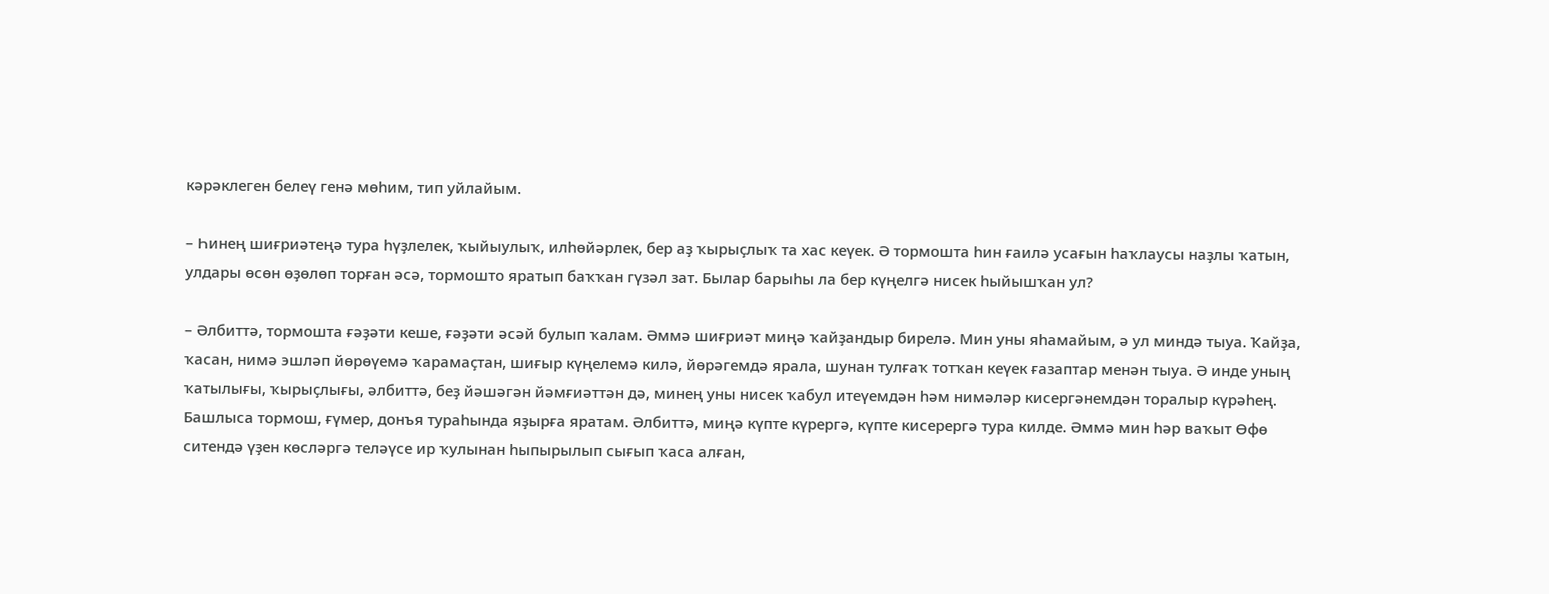кәрәклеген белеү генә мөһим, тип уйлайым.

– Һинең шиғриәтеңә тура һүҙлелек, ҡыйыулыҡ, илһөйәрлек, бер аҙ ҡырыҫлыҡ та хас кеүек. Ә тормошта һин ғаилә усағын һаҡлаусы наҙлы ҡатын, улдары өсөн өҙөлөп торған әсә, тормошто яратып баҡҡан гүзәл зат. Былар барыһы ла бер күңелгә нисек һыйышҡан ул?

– Әлбиттә, тормошта ғәҙәти кеше, ғәҙәти әсәй булып ҡалам. Әммә шиғриәт миңә ҡайҙандыр бирелә. Мин уны яһамайым, ә ул миндә тыуа. Ҡайҙа, ҡасан, нимә эшләп йөрөүемә ҡарамаҫтан, шиғыр күңелемә килә, йөрәгемдә ярала, шунан тулғаҡ тотҡан кеүек ғазаптар менән тыуа. Ә инде уның ҡатылығы, ҡырыҫлығы, әлбиттә, беҙ йәшәгән йәмғиәттән дә, минең уны нисек ҡабул итеүемдән һәм нимәләр кисергәнемдән торалыр күрәһең. Башлыса тормош, ғүмер, донъя тураһында яҙырға яратам. Әлбиттә, миңә күпте күрергә, күпте кисерергә тура килде. Әммә мин һәр ваҡыт Өфө ситендә үҙен көсләргә теләүсе ир ҡулынан һыпырылып сығып ҡаса алған,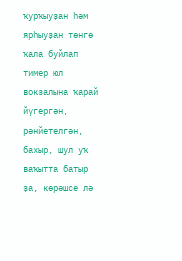ҡурҡыуҙан һәм ярһыуҙан төнгө ҡала буйлап тимер юл вокзалына ҡарай йүгергән, рәнйетелгән, бахыр, шул уҡ ваҡытта батыр ҙа, көрәшсе лә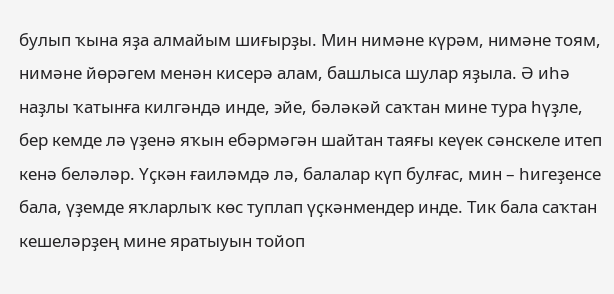булып ҡына яҙа алмайым шиғырҙы. Мин нимәне күрәм, нимәне тоям, нимәне йөрәгем менән кисерә алам, башлыса шулар яҙыла. Ә иһә наҙлы ҡатынға килгәндә инде, эйе, бәләкәй саҡтан мине тура һүҙле, бер кемде лә үҙенә яҡын ебәрмәгән шайтан таяғы кеүек сәнскеле итеп кенә беләләр. Үҫкән ғаиләмдә лә, балалар күп булғас, мин – һигеҙенсе бала, үҙемде яҡларлыҡ көс туплап үҫкәнмендер инде. Тик бала саҡтан кешеләрҙең мине яратыуын тойоп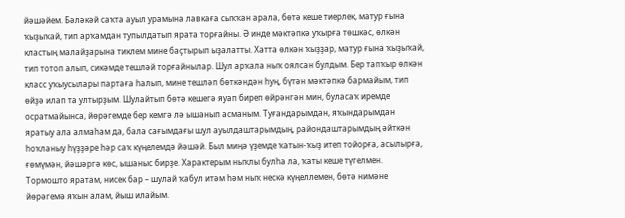йәшәйем. Бәләкәй саҡта ауыл урамына лавкаға сыҡҡан арала, бөтә кеше тиерлек, матур ғына ҡыҙыҡай, тип арҡамдан тупылдатып ярата торғайны. Ә инде мәктәпкә уҡырға төшкәс, өлкән кластың малайҙарына тиклем мине баҫтырып ыҙалатты. Хатта өлкән ҡыҙҙар, матур ғына ҡыҙыҡай, тип тотоп алып, сикәмде тешләй торғайнылар. Шул арҡала ныҡ оялсан булдым. Бер тапҡыр өлкән класс уҡыусылары партаға һалып, мине тешләп бөткәндән һуң, бүтән мәктәпкә бармайым, тип өйҙә илап та ултырҙым. Шулайтып бөтә кешегә яуап биреп өйрәнгән мин, буласаҡ иремде осратмайынса, йөрәгемде бер кемгә лә ышанып асманым. Туғандарымдан, яҡындарымдан яратыу ала алмаһам да, бала сағымдағы шул ауылдаштарымдың, райондаштарымдың әйткән һоҡланыу һүҙҙәре һәр саҡ күңелемдә йәшәй. Был миңә үҙемде ҡатын-ҡыҙ итеп тойорға, асылырға, ғөмүмән, йәшәргә көс, ышаныс бирҙе. Характерым ныҡлы булһа ла, ҡаты кеше түгелмен. Тормошто яратам, нисек бар – шулай ҡабул итәм һәм ныҡ нескә күңеллемен, бөтә нимәне йөрәгемә яҡын алам, йыш илайым.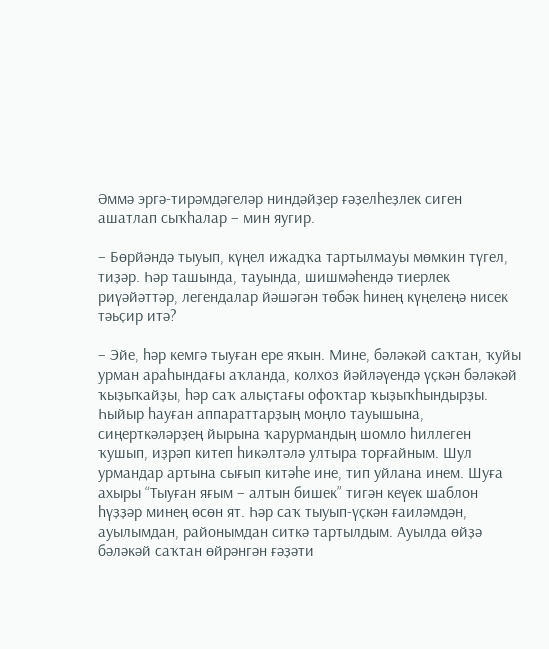Әммә эргә-тирәмдәгеләр ниндәйҙер ғәҙелһеҙлек сиген ашатлап сыҡһалар – мин яугир.

– Бөрйәндә тыуып, күңел ижадҡа тартылмауы мөмкин түгел, тиҙәр. Һәр ташында, тауында, шишмәһендә тиерлек риүәйәттәр, легендалар йәшәгән төбәк һинең күңелеңә нисек тәьҫир итә?

– Эйе, һәр кемгә тыуған ере яҡын. Мине, бәләкәй саҡтан, ҡуйы урман араһындағы аҡланда, колхоз йәйләүендә үҫкән бәләкәй ҡыҙыҡайҙы, һәр саҡ алыҫтағы офоҡтар ҡыҙыҡһындырҙы. Һыйыр һауған аппараттарҙың моңло тауышына, сиңерткәләрҙең йырына ҡарурмандың шомло һиллеген ҡушып, иҙрәп китеп һикәлтәлә ултыра торғайным. Шул урмандар артына сығып китәһе ине, тип уйлана инем. Шуға ахыры “Тыуған яғым – алтын бишек” тигән кеүек шаблон һүҙҙәр минең өсөн ят. Һәр саҡ тыуып-үҫкән ғаиләмдән, ауылымдан, районымдан ситкә тартылдым. Ауылда өйҙә бәләкәй саҡтан өйрәнгән ғәҙәти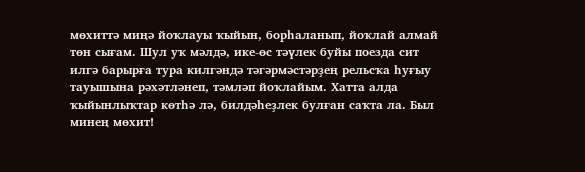мөхиттә миңә йоҡлауы ҡыйын, борһаланып, йоҡлай алмай төн сығам. Шул уҡ мәлдә, ике-өс тәүлек буйы поезда сит илгә барырға тура килгәндә тәгәрмәстәрҙең рельсҡа һуғыу тауышына рәхәтләнеп, тәмләп йоҡлайым. Хатта алда ҡыйынлыҡтар көтһә лә, билдәһеҙлек булған саҡта ла. Был минең мөхит!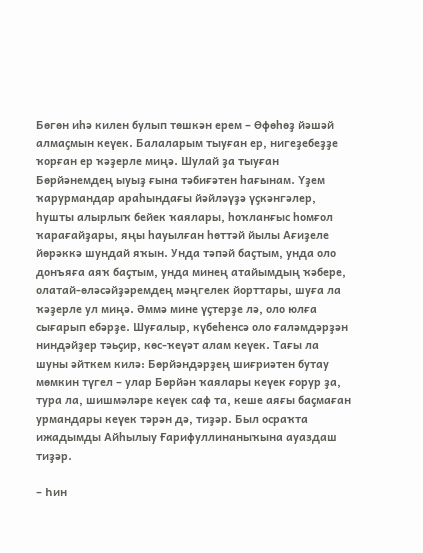Бөгөн иһә килен булып төшкән ерем – Өфөһөҙ йәшәй алмаҫмын кеүек. Балаларым тыуған ер, нигеҙебеҙҙе ҡорған ер ҡәҙерле миңә. Шулай ҙа тыуған Бөрйәнемдең ыуыҙ ғына тәбиғәтен һағынам. Үҙем ҡарурмандар араһындағы йәйләүҙә үҫкәнгәлер, һушты алырлыҡ бейек ҡаялары, һоҡланғыс һомғол ҡарағайҙары, яңы һауылған һөттәй йылы Ағиҙеле йөрәккә шундай яҡын. Унда тәпәй баҫтым, унда оло донъяға аяҡ баҫтым, унда минең атайымдың ҡәбере, олатай-өләсәйҙәремдең мәңгелек йорттары, шуға ла ҡәҙерле ул миңә. Әммә мине үҫтерҙе лә, оло юлға сығарып ебәрҙе. Шуғалыр, күбеһенсә оло ғаләмдәрҙән ниндәйҙер тәьҫир, көс-ҡеүәт алам кеүек. Тағы ла шуны әйткем килә: Бөрйәндәрҙең шиғриәтен бутау мөмкин түгел – улар Бөрйән ҡаялары кеүек ғорур ҙа, тура ла, шишмәләре кеүек саф та, кеше аяғы баҫмаған урмандары кеүек тәрән дә, тиҙәр. Был осраҡта ижадымды Айһылыу Ғарифуллинаныҡына ауаздаш тиҙәр.

– Һин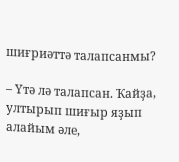шиғриәттә талапсанмы?

– Үтә лә талапсан. Ҡайҙа, ултырып шиғыр яҙып алайым әле,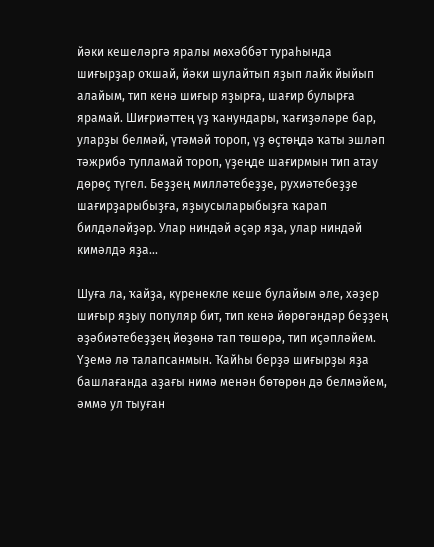йәки кешеләргә яралы мөхәббәт тураһында шиғырҙар оҡшай, йәки шулайтып яҙып лайк йыйып алайым, тип кенә шиғыр яҙырға, шағир булырға ярамай. Шиғриәттең үҙ ҡанундары, ҡағиҙәләре бар, уларҙы белмәй, үтәмәй тороп, үҙ өҫтөңдә ҡаты эшләп тәжрибә тупламай тороп, үҙеңде шағирмын тип атау дөрөҫ түгел. Беҙҙең милләтебеҙҙе, рухиәтебеҙҙе шағирҙарыбыҙға, яҙыусыларыбыҙға ҡарап билдәләйҙәр. Улар ниндәй әҫәр яҙа, улар ниндәй кимәлдә яҙа...

Шуға ла, ҡайҙа, күренекле кеше булайым әле, хәҙер шиғыр яҙыу популяр бит, тип кенә йөрөгәндәр беҙҙең әҙәбиәтебеҙҙең йөҙөнә тап төшөрә, тип иҫәпләйем. Үҙемә лә талапсанмын. Ҡайһы берҙә шиғырҙы яҙа башлағанда аҙағы нимә менән бөтөрөн дә белмәйем, әммә ул тыуған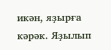икән, яҙырға кәрәк. Яҙылып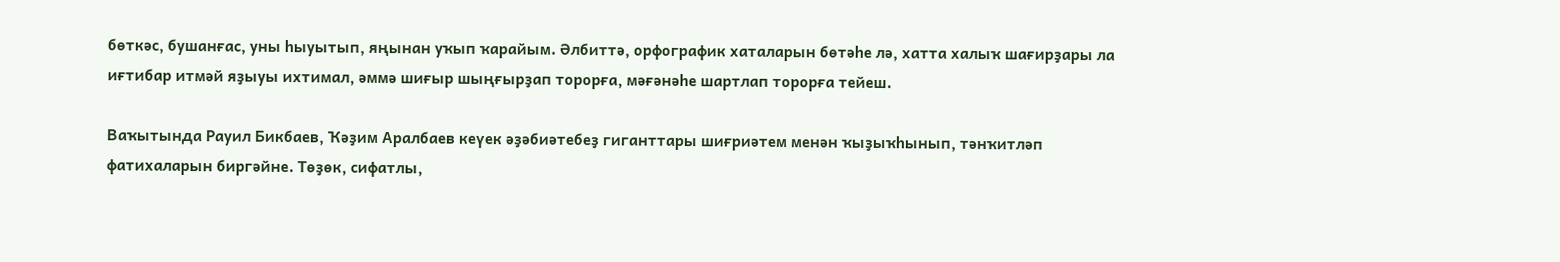бөткәс, бушанғас, уны һыуытып, яңынан уҡып ҡарайым. Әлбиттә, орфографик хаталарын бөтәһе лә, хатта халыҡ шағирҙары ла иғтибар итмәй яҙыуы ихтимал, әммә шиғыр шыңғырҙап торорға, мәғәнәһе шартлап торорға тейеш.

Ваҡытында Рауил Бикбаев, Ҡәҙим Аралбаев кеүек әҙәбиәтебеҙ гиганттары шиғриәтем менән ҡыҙыҡһынып, тәнҡитләп фатихаларын биргәйне. Төҙөк, сифатлы,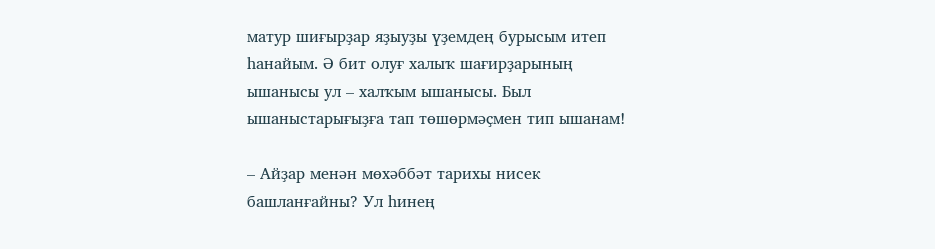матур шиғырҙар яҙыуҙы үҙемдең бурысым итеп һанайым. Ә бит олуғ халыҡ шағирҙарының ышанысы ул – халҡым ышанысы. Был ышаныстарығыҙға тап төшөрмәҫмен тип ышанам!

– Айҙар менән мөхәббәт тарихы нисек башланғайны? Ул һинең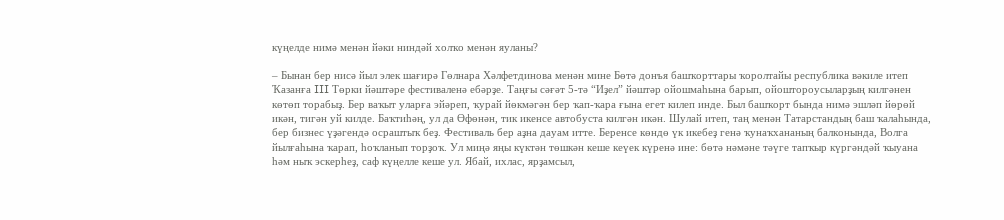күңелде нимә менән йәки ниндәй холҡо менән яуланы?

– Бынан бер нисә йыл элек шағирә Гөлнара Хәлфетдинова менән мине Бөтә донъя башҡорттары ҡоролтайы республика вәкиле итеп Ҡазанға III Төрки йәштәре фестиваленә ебәрҙе. Таңғы сәғәт 5-тә “Иҙел” йәштәр ойошмаһына барып, ойоштороусыларҙың килгәнен көтөп торабыҙ. Бер ваҡыт уларға эйәреп, ҡурай йөкмәгән бер ҡап-ҡара ғына егет килеп инде. Был башҡорт бында нимә эшләп йөрөй икән, тигән уй килде. Баҡтиһәң, ул да Өфөнән, тик икенсе автобуста килгән икән. Шулай итеп, таң менән Татарстандың баш ҡалаһында, бер бизнес үҙәгендә осраштыҡ беҙ. Фестиваль бер аҙна дауам итте. Беренсе көндө үк икебеҙ генә ҡунаҡхананың балконында, Волга йылғаһына ҡарап, һоҡланып торҙоҡ. Ул миңә яңы күктән төшкән кеше кеүек күренә ине: бөтә нәмәне тәүге тапҡыр күргәндәй ҡыуана һәм ныҡ эскерһеҙ, саф күңелле кеше ул. Ябай, ихлас, ярҙамсыл,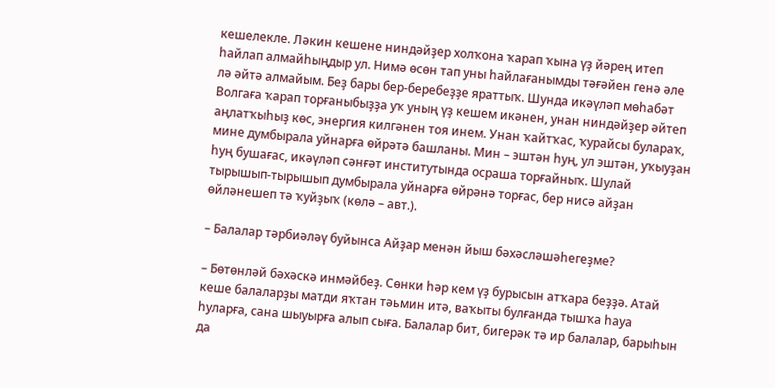кешелекле. Ләкин кешене ниндәйҙер холҡона ҡарап ҡына үҙ йәрең итеп һайлап алмайһыңдыр ул. Нимә өсөн тап уны һайлағанымды тәғәйен генә әле лә әйтә алмайым. Беҙ бары бер-беребеҙҙе яраттыҡ. Шунда икәүләп мөһабәт Волгаға ҡарап торғаныбыҙҙа уҡ уның үҙ кешем икәнен, унан ниндәйҙер әйтеп аңлатҡыһыҙ көс, энергия килгәнен тоя инем. Унан ҡайтҡас, ҡурайсы булараҡ, мине думбырала уйнарға өйрәтә башланы. Мин – эштән һуң, ул эштән, уҡыуҙан һуң бушағас, икәүләп сәнғәт институтында осраша торғайныҡ. Шулай тырышып-тырышып думбырала уйнарға өйрәнә торғас, бер нисә айҙан өйләнешеп тә ҡуйҙыҡ (көлә – авт.).

– Балалар тәрбиәләү буйынса Айҙар менән йыш бәхәсләшәһегеҙме?

– Бөтөнләй бәхәскә инмәйбеҙ. Сөнки һәр кем үҙ бурысын атҡара беҙҙә. Атай кеше балаларҙы матди яҡтан тәьмин итә, ваҡыты булғанда тышҡа һауа һуларға, сана шыуырға алып сыға. Балалар бит, бигерәк тә ир балалар, барыһын да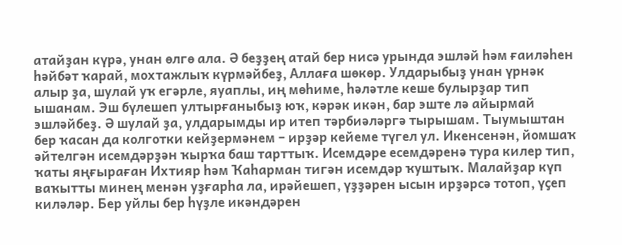атайҙан күрә, унан өлгө ала. Ә беҙҙең атай бер нисә урында эшләй һәм ғаиләһен һәйбәт ҡарай, мохтажлыҡ күрмәйбеҙ, Аллаға шөкөр. Улдарыбыҙ унан үрнәк алыр ҙа, шулай уҡ егәрле, яуаплы, иң мөһиме, һәләтле кеше булырҙар тип ышанам. Эш бүлешеп ултырғаныбыҙ юҡ, кәрәк икән, бар эште лә айырмай эшләйбеҙ. Ә шулай ҙа, улдарымды ир итеп тәрбиәләргә тырышам. Тыумыштан бер ҡасан да колготки кейҙермәнем – ирҙәр кейеме түгел ул. Икенсенән, йомшаҡ әйтелгән исемдәрҙән ҡырҡа баш тарттыҡ. Исемдәре есемдәренә тура килер тип, ҡаты яңғыраған Ихтияр һәм Ҡаһарман тигән исемдәр ҡуштыҡ. Малайҙар күп ваҡытты минең менән уҙғарһа ла, ирәйешеп, үҙҙәрен ысын ирҙәрсә тотоп, үҫеп киләләр. Бер уйлы бер һүҙле икәндәрен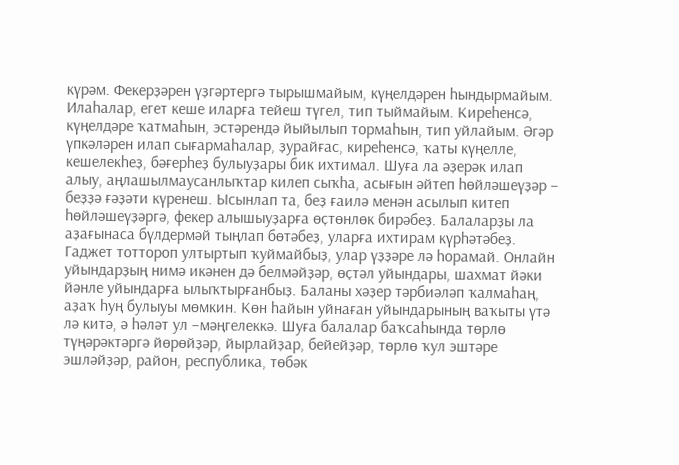күрәм. Фекерҙәрен үҙгәртергә тырышмайым, күңелдәрен һындырмайым. Илаһалар, егет кеше иларға тейеш түгел, тип тыймайым. Киреһенсә, күңелдәре ҡатмаһын, эстәрендә йыйылып тормаһын, тип уйлайым. Әгәр үпкәләрен илап сығармаһалар, ҙурайғас, киреһенсә, ҡаты күңелле, кешелекһеҙ, бәғерһеҙ булыуҙары бик ихтимал. Шуға ла әҙерәк илап алыу, аңлашылмаусанлыҡтар килеп сыҡһа, асығын әйтеп һөйләшеүҙәр – беҙҙә ғәҙәти күренеш. Ысынлап та, беҙ ғаилә менән асылып китеп һөйләшеүҙәргә, фекер алышыуҙарға өҫтөнлөк бирәбеҙ. Балаларҙы ла аҙағынаса бүлдермәй тыңлап бөтәбеҙ, уларға ихтирам күрһәтәбеҙ. Гаджет тоттороп ултыртып ҡуймайбыҙ, улар үҙҙәре лә һорамай. Онлайн уйындарҙың нимә икәнен дә белмәйҙәр, өҫтәл уйындары, шахмат йәки йәнле уйындарға ылыҡтырғанбыҙ. Баланы хәҙер тәрбиәләп ҡалмаһаң, аҙаҡ һуң булыуы мөмкин. Көн һайын уйнаған уйындарының ваҡыты үтә лә китә, ә һәләт ул –мәңгелеккә. Шуға балалар баҡсаһында төрлө түңәрәктәргә йөрөйҙәр, йырлайҙар, бейейҙәр, төрлө ҡул эштәре эшләйҙәр, район, республика, төбәк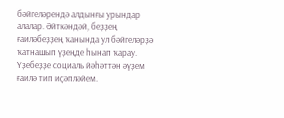бәйгеләрендә алдынғы урындар алалар. Әйткәндәй, беҙҙең ғаиләбеҙҙең ҡанында ул бәйгеләрҙә ҡатнашып үҙеңде һынап ҡарау. Үҙебеҙҙе социаль йәһәттән әүҙем ғаилә тип иҫәпләйем.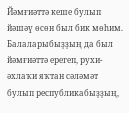Йәмғиәттә кеше булып йәшәү өсөн был бик мөһим. Балаларыбыҙҙың да был йәмғиәттә ерегеп, рухи-әхлаҡи яҡтан сәләмәт булып республикабыҙҙың,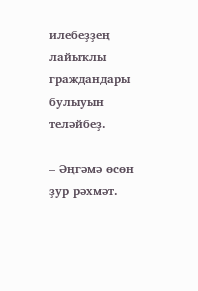илебеҙҙең лайыҡлы граждандары булыуын теләйбеҙ.

– Әңгәмә өсөн ҙур рәхмәт.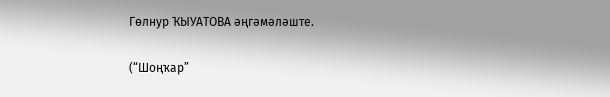Гөлнур ҠЫУАТОВА әңгәмәләште.

(“Шоңҡар”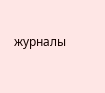журналы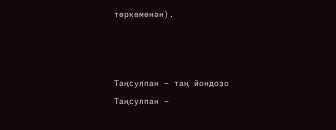төркөмөнән).



Таңсулпан – таң йондоҙо
Таңсулпан –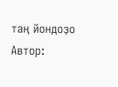таң йондоҙо
Автор: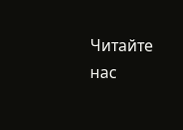Читайте нас